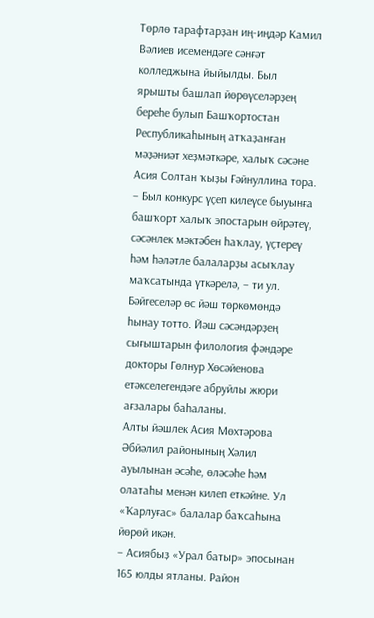Төрлө тарафтарҙан иң-иңдәр Камил Вәлиев исемендәге сәнғәт колледжына йыйылды. Был ярышты башлап йөрөүселәрҙең береһе булып Башҡортостан Республикаһының атҡаҙанған мәҙәниәт хеҙмәткәре, халыҡ сәсәне Асия Солтан ҡыҙы Ғәйнуллина тора. – Был конкурс үҫеп килеүсе быуынға башҡорт халыҡ эпостарын өйрәтеү, сәсәнлек мәктәбен һаҡлау, үҫтереү һәм һәләтле балаларҙы асыҡлау маҡсатында үткәрелә, – ти ул.
Бәйгеселәр өс йәш төркөмөндә һынау тотто. Йәш сәсәндәрҙең сығыштарын филология фәндәре докторы Гөлнур Хөсәйенова етәкселегендәге абруйлы жюри ағзалары баһаланы.
Алты йәшлек Асия Мөхтәрова Әбйәлил районының Хәлил ауылынан әсәһе, өләсәһе һәм олатаһы менән килеп еткәйне. Ул «Ҡарлуғас» балалар баҡсаһына йөрөй икән.
– Асиябыҙ «Урал батыр» эпосынан 165 юлды ятланы. Район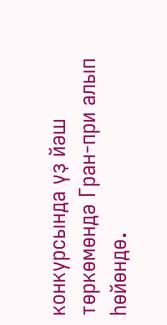конкурсында үҙ йәш төркөмөндә Гран-при алып һөйөндө.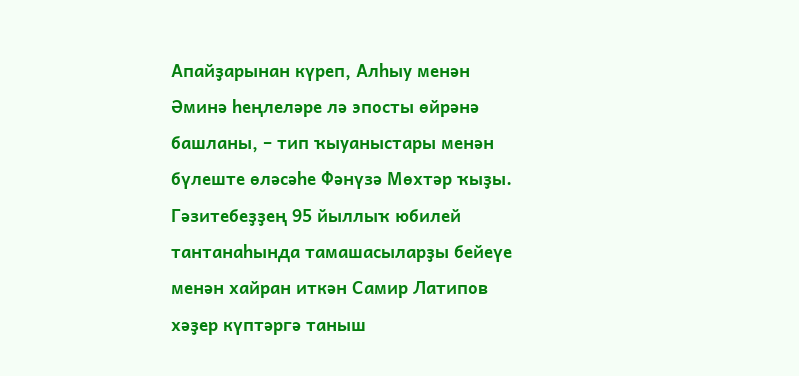Апайҙарынан күреп, Алһыу менән Әминә һеңлеләре лә эпосты өйрәнә башланы, – тип ҡыуаныстары менән бүлеште өләсәһе Фәнүзә Мөхтәр ҡыҙы.
Гәзитебеҙҙең 95 йыллыҡ юбилей тантанаһында тамашасыларҙы бейеүе менән хайран иткән Самир Латипов хәҙер күптәргә таныш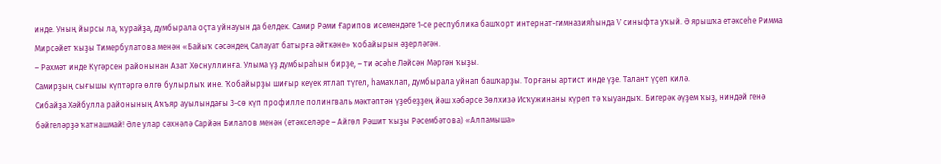инде. Уның йырсы ла, ҡурайҙа, думбырала оҫта уйнауын да белдек. Самир Рәми Ғарипов исемендәге 1-се республика башҡорт интернат-гимназияһында V синыфта уҡый. Ә ярышҡа етәксеһе Римма Мирсәйет ҡыҙы Тимербулатова менән «Байыҡ сәсәндең Салауат батырға әйткәне» ҡобайырын әҙерләгән.
– Рәхмәт инде Күгәрсен районынан Азат Хөснуллинға. Улыма үҙ думбыраһын бирҙе, – ти әсәһе Ләйсән Мәргән ҡыҙы.
Самирҙың сығышы күптәргә өлгө булырлыҡ ине. Ҡобайырҙы шиғыр кеүек ятлап түгел, һамаҡлап, думбырала уйнап башҡарҙы. Торғаны артист инде үҙе. Талант үҫеп килә.
Сибайҙа Хәйбулла районының Аҡъяр ауылындағы 3-сө күп профилле полингваль мәктәптән үҙебеҙҙең йәш хәбәрсе Зөлхизә Исҡужинаны күреп тә ҡыуандыҡ. Бигерәк әүҙем ҡыҙ, ниндәй генә бәйгеләрҙә ҡатнашмай! Әле улар сәхнәлә Сарйән Билалов менән (етәкселәре – Айгөл Рәшит ҡыҙы Рәсембәтова) «Алпамыша»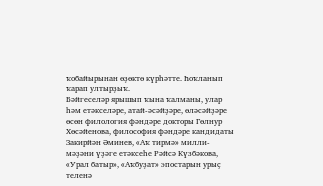ҡобайырынан өҙөктө күрһәтте. Һоҡланып ҡарап ултырҙыҡ.
Бәйгеселәр ярышып ҡына ҡалманы, улар һәм етәкселәре, атай-әсәйҙәре, өләсәйҙәре өсөн филология фәндәре докторы Гөлнур Хөсәйенова, философия фәндәре кандидаты Закирйән Әминев, «Аҡ тирмә» милли-мәҙәни үҙәге етәксеһе Рәйсә Күзбәкова, «Урал батыр», «Аҡбуҙат» эпостарын урыҫ теленә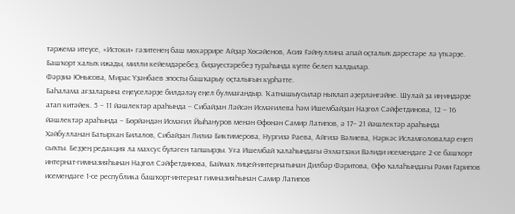тәржемә итеүсе, «Истоки» гәзитенең баш мөхәррире Айҙар Хөсәйенов, Асия Ғәйнуллина апай оҫталыҡ дәрестәре лә үткәрҙе. Башҡорт халыҡ ижады, милли кейемдәребеҙ, биҙәүестәребеҙ тураһында күпте белеп ҡалдылар.
Фәрҙиә Юнысова, Мирас Үҙәнбаев эпосты башҡарыу оҫталығын күрһәтте.
Баһалама ағзаларына еңеүселәрҙе билдәләү еңел булмағандыр. Ҡатнашыусылар ныҡлап әҙерләнгәйне. Шулай ҙа иң-иңдәрҙе атап китәйек. 5 – 11 йәшлектәр араһында – Сибайҙан Ләйсән Исмәғилева һәм Ишембайҙан Наҙгөл Сәйфетдинова, 12 – 16 йәшлектәр араһында – Бөрйәндән Исмәғил Йыһануров менән Өфөнән Самир Латипов, ә 17– 21 йәшлектәр араһында Хәйбулланан Батырхан Билалов, Сибайҙан Лилиә Биктимерова, Нургизә Раева, Айгизә Вәлиева, Нәркәс Исламғоловалар еңеп сыҡты. Беҙҙең редакция ла махсус бүләген тапшырҙы. Уға Ишембай ҡалаһындағы Әхмәтзәки Вәлиди исемендәге 2-се башҡорт интернат-гимназияһынан Наҙгөл Сәйфетдинова, Баймаҡ лицей-интернатынан Дилбәр Фәритова, Өфө ҡалаһындағы Рәми Ғарипов исемендәге 1-се республика башҡорт-интернат гимназияһынан Самир Латипов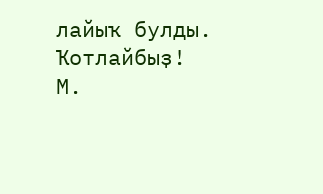лайыҡ булды. Ҡотлайбыҙ!
М.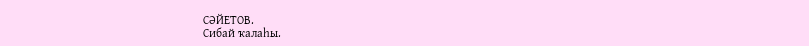СӘЙЕТОВ.
Сибай ҡалаһы.